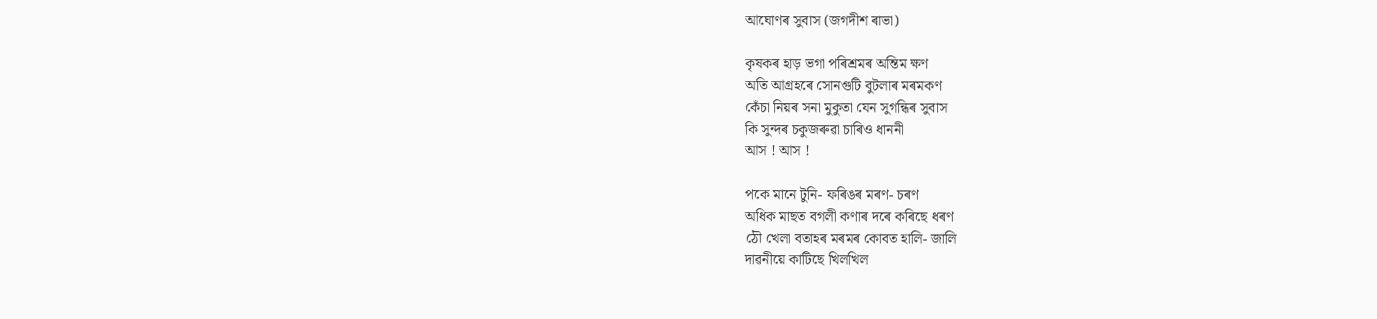আঘোণৰ সুবাস (জগদীশ ৰাভা)

কৃষকৰ হাড় ভগা পৰিশ্ৰমৰ অন্তিম ক্ষণ
অতি আগ্ৰহৰে সোনগুটি বুটলাৰ মৰমকণ
কেঁচা নিয়ৰ সনা মুকুতা যেন সুগন্ধিৰ সুবাস
কি সুন্দৰ চকুজৰুৱা চাৰিও ধাননী
আস ! আস !

পকে মানে টুনি- ফৰিঙৰ মৰণ- চৰণ
অধিক মাছত বগলী কণাৰ দৰে কৰিছে ধৰণ
ঠৌ খেলা বতাহৰ মৰমৰ কোবত হালি- জালি
দাৱনীয়ে কাটিছে খিলখিল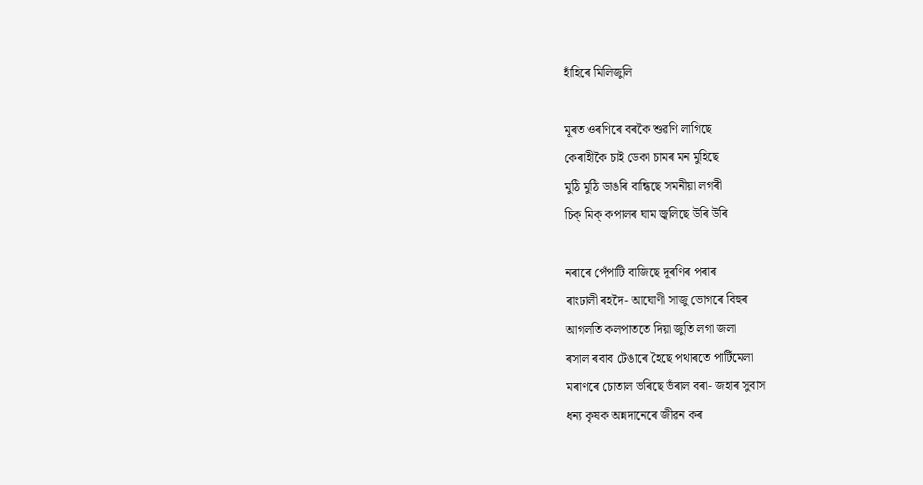হাঁহিৰে মিলিজুলি

মূৰত ওৰণিৰে বৰকৈ শুৱণি লাগিছে
কেৰাহীকৈ চাই ডেকা চামৰ মন মুহিছে
মুঠি মুঠি ডাঙৰি বান্ধিছে সমনীয়া লগৰী
চিক্ মিক্ কপালৰ ঘাম জ্বলিছে উৰি উৰি

নৰাৰে পেঁপাটি বাজিছে দূৰণিৰ পৰাৰ
ৰাংঢালী ৰহদৈ- আঘোণী সাজু ভোগৰে বিহুৰ
আগলতি কলপাততে দিয়া জুতি লগা জলা
ৰসাল ৰবাব টেঙাৰে হৈছে পথাৰতে পাৰ্টিমেলা
মৰাণৰে চোতাল ভৰিছে ভঁৰাল বৰা- জহাৰ সুবাস
ধন্য কৃষক অন্নদানেৰে জীৱন কৰ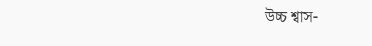উচ্চ শ্বাস-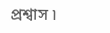প্ৰশ্বাস ৷